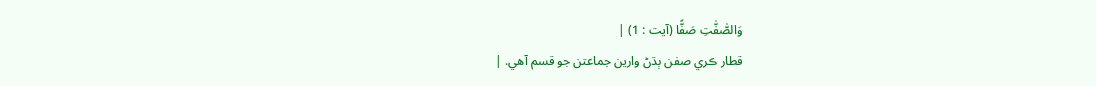وَالصّٰفّٰتِ صَفًّا (آيت : 1) |
قطار ڪري صفن ٻڌڻ وارين جماعتن جو قسم آهي. |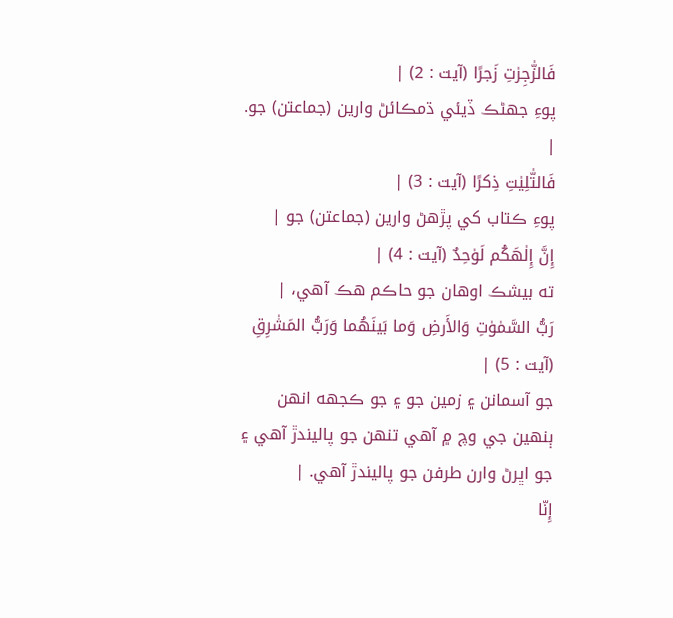فَالزّٰجِرٰتِ زَجرًا (آيت : 2) |
پوءِ جهڻڪ ڏيئي ڌمڪائڻ وارين (جماعتن) جو. |
فَالتّٰلِيٰتِ ذِكرًا (آيت : 3) |
پوءِ ڪتاب کي پڙهڻ وارين (جماعتن) جو |
إِنَّ إِلٰهَكُم لَوٰحِدٌ (آيت : 4) |
ته بيشڪ اوهان جو حاڪم هڪ آهي، |
رَبُّ السَّمٰوٰتِ وَالأَرضِ وَما بَينَهُما وَرَبُّ المَشٰرِقِ (آيت : 5) |
جو آسمانن ۽ زمين جو ۽ جو ڪجهه انهن ٻنهين جي وچ ۾ آهي تنهن جو پاليندڙ آهي ۽ جو اڀرڻ وارن طرفن جو پاليندڙ آهي. |
إِنّا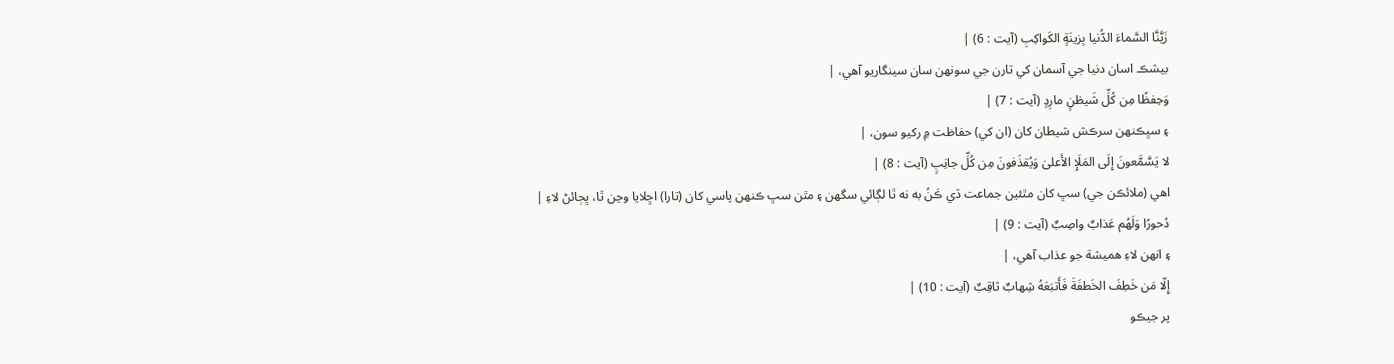زَيَّنَّا السَّماءَ الدُّنيا بِزينَةٍ الكَواكِبِ (آيت : 6) |
بيشڪ اسان دنيا جي آسمان کي تارن جي سونهن سان سينگاريو آهي، |
وَحِفظًا مِن كُلِّ شَيطٰنٍ مارِدٍ (آيت : 7) |
۽ سڀڪنهن سرڪش شيطان کان (ان کي) حفاظت ۾ رکيو سون، |
لا يَسَّمَّعونَ إِلَى المَلَإِ الأَعلىٰ وَيُقذَفونَ مِن كُلِّ جانِبٍ (آيت : 8) |
اهي (ملائڪن جي) سڀ کان مٿئين جماعت ڏي ڪَنُ به نه ٿا لڳائي سگهن ۽ مٿن سڀ ڪنهن پاسي کان (تارا) اڇلايا وڃن ٿا، ڀڄائڻ لاءِ |
دُحورًا وَلَهُم عَذابٌ واصِبٌ (آيت : 9) |
۽ انهن لاءِ هميشة جو عذاب آهي، |
إِلّا مَن خَطِفَ الخَطفَةَ فَأَتبَعَهُ شِهابٌ ثاقِبٌ (آيت : 10) |
پر جيڪو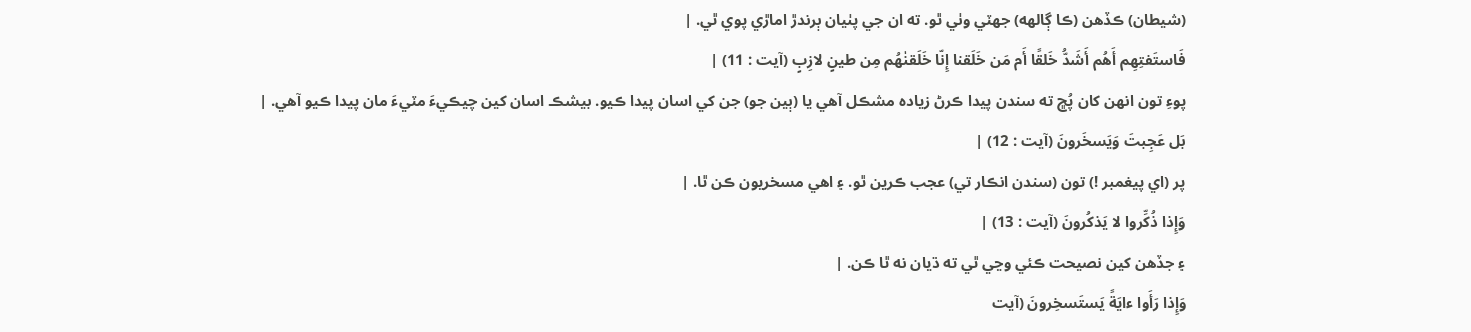(شيطان) ڪڏهن (ڪا ڳالهه) جهٽي وٺي ٿو. ته ان جي پٺيان ٻرندڙ اماڙي پوي ٿي. |
فَاستَفتِهِم أَهُم أَشَدُّ خَلقًا أَم مَن خَلَقنا إِنّا خَلَقنٰهُم مِن طينٍ لازِبٍ (آيت : 11) |
پوءِ تون انهن کان پُڇ ته سندن پيدا ڪرڻ زياده مشڪل آهي يا (ٻين جو) جن کي اسان پيدا ڪيو. بيشڪ اسان کين چيڪيءَ مٽيءَ مان پيدا ڪيو آهي. |
بَل عَجِبتَ وَيَسخَرونَ (آيت : 12) |
پر (اي پيغمبر !) تون (سندن انڪار تي) عجب ڪرين ٿو. ۽ اهي مسخريون ڪن ٿا. |
وَإِذا ذُكِّروا لا يَذكُرونَ (آيت : 13) |
۽ جڏهن کين نصيحت ڪئي وڃي ٿي ته ڌيان نه ٿا ڪن. |
وَإِذا رَأَوا ءايَةً يَستَسخِرونَ (آيت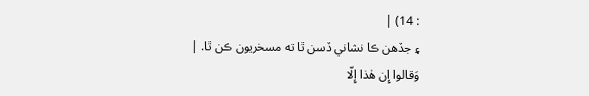: 14) |
۽ جڏهن ڪا نشاني ڏسن ٿا ته مسخريون ڪن ٿا. |
وَقالوا إِن هٰذا إِلّا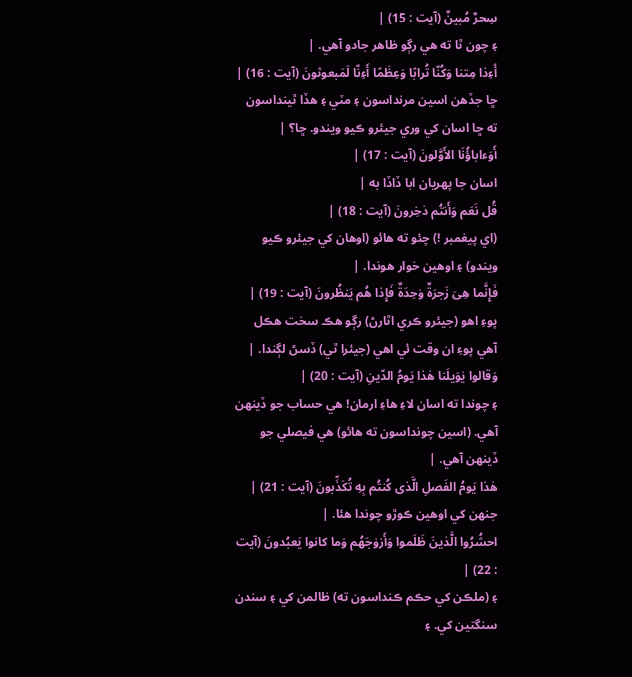سِحرٌ مُبينٌ (آيت : 15) |
۽ چون ٿا ته هي رڳو ظاهر جادو آهي. |
أَءِذا مِتنا وَكُنّا تُرابًا وَعِظٰمًا أَءِنّا لَمَبعوثونَ (آيت : 16) |
ڇا جڏهن اسين مرنداسون ۽ مٽي ۽ هڏا ٿينداسون ته ڇا اسان کي وري جيئرو ڪيو ويندو. ڇا؟ |
أَوَءاباؤُنَا الأَوَّلونَ (آيت : 17) |
اسان جا پهريان ابا ڏاڏا به |
قُل نَعَم وَأَنتُم دٰخِرونَ (آيت : 18) |
(اي پيغمبر !) چئو ته هائو (اوهان کي جيئرو ڪيو ويندو) ۽ اوهين خوار هوندا. |
فَإِنَّما هِىَ زَجرَةٌ وٰحِدَةٌ فَإِذا هُم يَنظُرونَ (آيت : 19) |
پوءِ اهو (جيئرو ڪري اٿارڻ) رڳو هڪ سخت هڪل آهي پوءِ ان وقت ئي اهي (جيئرا ٿي) ڏسڻ لڳندا. |
وَقالوا يٰوَيلَنا هٰذا يَومُ الدّينِ (آيت : 20) |
۽ چوندا ته اسان لاءِ هاءِ ارمان! هي حساب جو ڏينهن آهي. (اسين چونداسون ته هائو) هي فيصلي جو ڏينهن آهي. |
هٰذا يَومُ الفَصلِ الَّذى كُنتُم بِهِ تُكَذِّبونَ (آيت : 21) |
جنهن کي اوهين ڪوڙو چوندا هئا. |
احشُرُوا الَّذينَ ظَلَموا وَأَزوٰجَهُم وَما كانوا يَعبُدونَ (آيت : 22) |
۽ (ملڪن کي حڪم ڪنداسون ته) ظالمن کي ۽ سندن سنگتين کي. ۽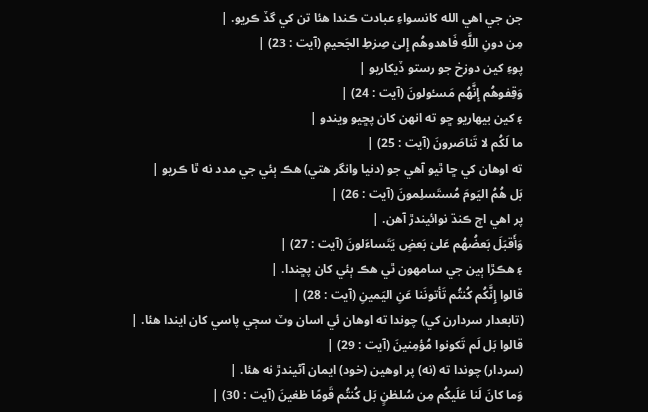جن جي اهي الله کانسواءِ عبادت ڪندا هئا تن کي گڏ ڪريو. |
مِن دونِ اللَّهِ فَاهدوهُم إِلىٰ صِرٰطِ الجَحيمِ (آيت : 23) |
پوءِ کين دوزخ جو رستو ڏيکاريو |
وَقِفوهُم إِنَّهُم مَسـٔولونَ (آيت : 24) |
۽ کين بيهاريو ڇو ته انهن کان پڇيو ويندو |
ما لَكُم لا تَناصَرونَ (آيت : 25) |
ته اوهان کي ڇا ٿيو آهي جو (دنيا وانگر هتي) هڪ ٻئي جي مدد نه ٿا ڪريو |
بَل هُمُ اليَومَ مُستَسلِمونَ (آيت : 26) |
پر اهي اڄ ڪنڌ نوائيندڙ آهن. |
وَأَقبَلَ بَعضُهُم عَلىٰ بَعضٍ يَتَساءَلونَ (آيت : 27) |
۽ هڪڙا ٻين جي سامهون ٿي هڪ ٻئي کان پڇندا. |
قالوا إِنَّكُم كُنتُم تَأتونَنا عَنِ اليَمينِ (آيت : 28) |
(تابعدار سردارن کي) چوندا ته اوهان ئي اسان وٽ سڄي پاسي کان ايندا هئا. |
قالوا بَل لَم تَكونوا مُؤمِنينَ (آيت : 29) |
(سردار) چوندا ته (نه) پر اوهين (خود) ايمان آڻيندڙ نه هئا. |
وَما كانَ لَنا عَلَيكُم مِن سُلطٰنٍ بَل كُنتُم قَومًا طٰغينَ (آيت : 30) |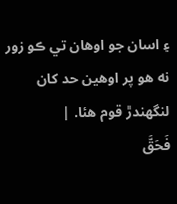۽ اسان جو اوهان تي ڪو زور نه هو پر اوهين حد کان لنگهندڙ قوم هئا. |
فَحَقَّ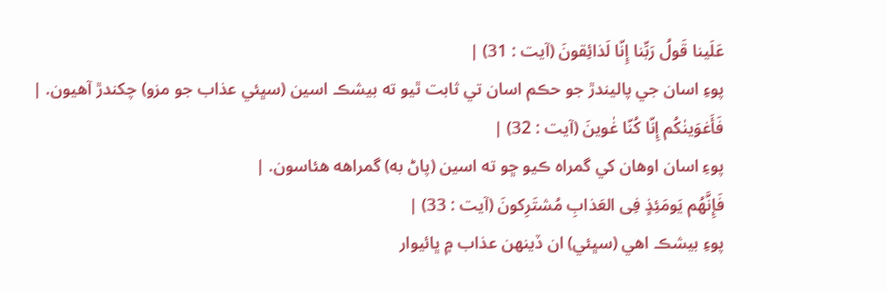عَلَينا قَولُ رَبِّنا إِنّا لَذائِقونَ (آيت : 31) |
پوءِ اسان جي پاليندڙ جو حڪم اسان تي ثابت ٿيو ته بيشڪ اسين (سڀئي عذاب جو مزو) چکندڙ آهيون. |
فَأَغوَينٰكُم إِنّا كُنّا غٰوينَ (آيت : 32) |
پوءِ اسان اوهان کي گمراه ڪيو ڇو ته اسين (پاڻ به) گمراهه هئاسون. |
فَإِنَّهُم يَومَئِذٍ فِى العَذابِ مُشتَرِكونَ (آيت : 33) |
پوءِ بيشڪ اهي (سڀئي) ان ڏينهن عذاب ۾ ڀائيوار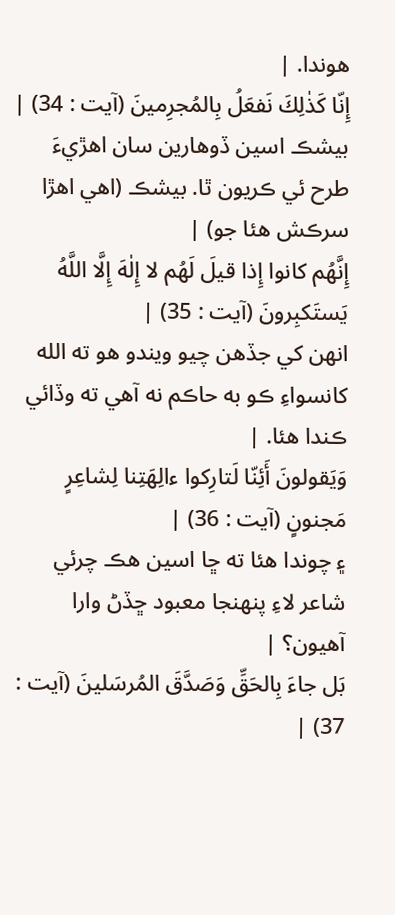هوندا. |
إِنّا كَذٰلِكَ نَفعَلُ بِالمُجرِمينَ (آيت : 34) |
بيشڪ اسين ڏوهارين سان اهڙيءَ طرح ئي ڪريون ٿا. بيشڪ (اهي اهڙا سرڪش هئا جو) |
إِنَّهُم كانوا إِذا قيلَ لَهُم لا إِلٰهَ إِلَّا اللَّهُ يَستَكبِرونَ (آيت : 35) |
انهن کي جڏهن چيو ويندو هو ته الله کانسواءِ ڪو به حاڪم نه آهي ته وڏائي ڪندا هئا. |
وَيَقولونَ أَئِنّا لَتارِكوا ءالِهَتِنا لِشاعِرٍ مَجنونٍ (آيت : 36) |
۽ چوندا هئا ته ڇا اسين هڪ چرئي شاعر لاءِ پنهنجا معبود ڇڏڻ وارا آهيون؟ |
بَل جاءَ بِالحَقِّ وَصَدَّقَ المُرسَلينَ (آيت : 37) |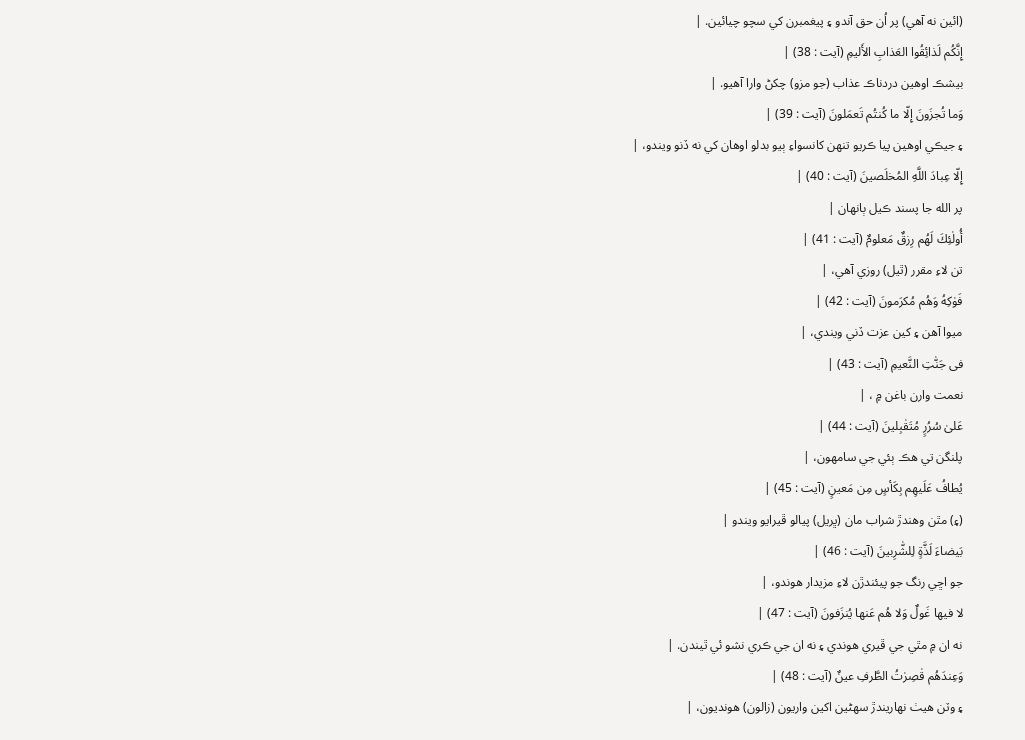(ائين نه آهي) پر اُن حق آندو ۽ پيغمبرن کي سچو چيائين. |
إِنَّكُم لَذائِقُوا العَذابِ الأَليمِ (آيت : 38) |
بيشڪ اوهين دردناڪ عذاب (جو مزو) چکڻ وارا آهيو. |
وَما تُجزَونَ إِلّا ما كُنتُم تَعمَلونَ (آيت : 39) |
۽ جيڪي اوهين پيا ڪريو تنهن کانسواءِ ٻيو بدلو اوهان کي نه ڏنو ويندو، |
إِلّا عِبادَ اللَّهِ المُخلَصينَ (آيت : 40) |
پر الله جا پسند ڪيل ٻانهان |
أُولٰئِكَ لَهُم رِزقٌ مَعلومٌ (آيت : 41) |
تن لاءِ مقرر (ٿيل) روزي آهي، |
فَوٰكِهُ وَهُم مُكرَمونَ (آيت : 42) |
ميوا آهن ۽ کين عزت ڏني ويندي، |
فى جَنّٰتِ النَّعيمِ (آيت : 43) |
نعمت وارن باغن ۾ ، |
عَلىٰ سُرُرٍ مُتَقٰبِلينَ (آيت : 44) |
پلنگن تي هڪ ٻئي جي سامهون، |
يُطافُ عَلَيهِم بِكَأسٍ مِن مَعينٍ (آيت : 45) |
(۽) مٿن وهندڙ شراب مان (ڀريل) پيالو ڦيرايو ويندو |
بَيضاءَ لَذَّةٍ لِلشّٰرِبينَ (آيت : 46) |
جو اڇي رنگ جو پيئندڙن لاءِ مزيدار هوندو، |
لا فيها غَولٌ وَلا هُم عَنها يُنزَفونَ (آيت : 47) |
نه ان ۾ مٿي جي ڦيري هوندي ۽ نه ان جي ڪري نشو ئي ٿيندن. |
وَعِندَهُم قٰصِرٰتُ الطَّرفِ عينٌ (آيت : 48) |
۽ وٽن هيٺ نهاريندڙ سهڻين اکين واريون (زالون) هونديون، |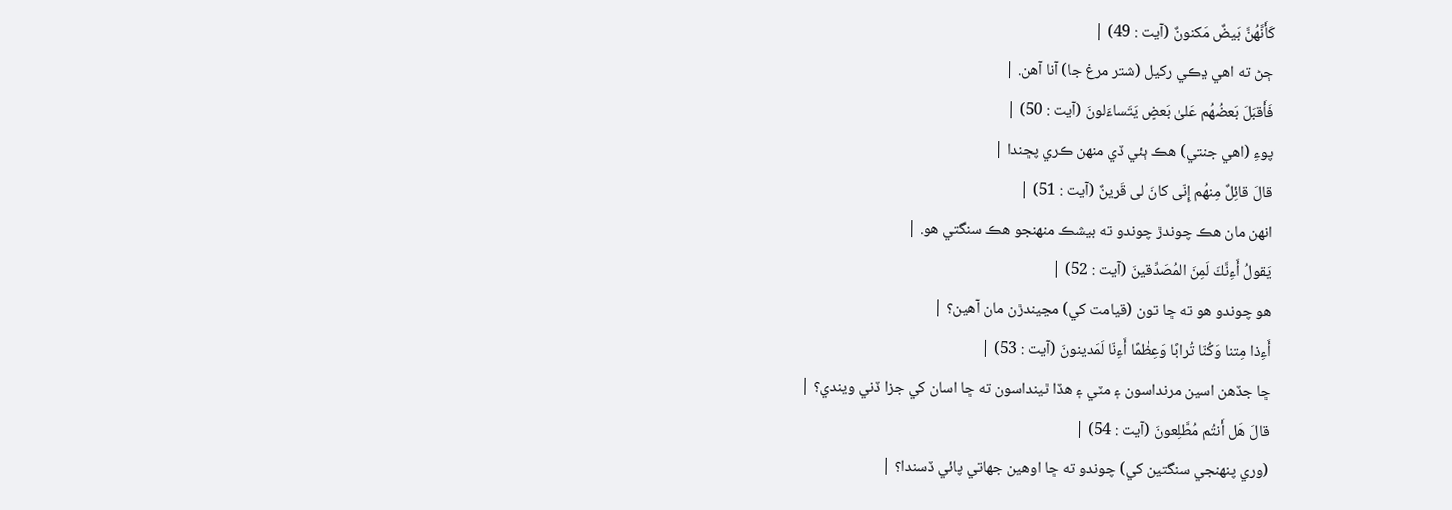كَأَنَّهُنَّ بَيضٌ مَكنونٌ (آيت : 49) |
ڄڻ ته اهي ڍڪي رکيل (شتر مرغ جا) آنا آهن. |
فَأَقبَلَ بَعضُهُم عَلىٰ بَعضٍ يَتَساءَلونَ (آيت : 50) |
پوءِ (اهي جنتي) هڪ ٻئي ڏي منهن ڪري پڇندا |
قالَ قائِلٌ مِنهُم إِنّى كانَ لى قَرينٌ (آيت : 51) |
انهن مان هڪ چوندڙ چوندو ته بيشڪ منهنجو هڪ سنگتي هو. |
يَقولُ أَءِنَّكَ لَمِنَ المُصَدِّقينَ (آيت : 52) |
هو چوندو هو ته ڇا تون (قيامت کي) مڃيندڙن مان آهين؟ |
أَءِذا مِتنا وَكُنّا تُرابًا وَعِظٰمًا أَءِنّا لَمَدينونَ (آيت : 53) |
ڇا جڏهن اسين مرنداسون ۽ مٽي ۽ هڏا ٿينداسون ته ڇا اسان کي جزا ڏني ويندي؟ |
قالَ هَل أَنتُم مُطَّلِعونَ (آيت : 54) |
(وري پنهنجي سنگتين کي) چوندو ته ڇا اوهين جهاتي پائي ڏسندا؟ |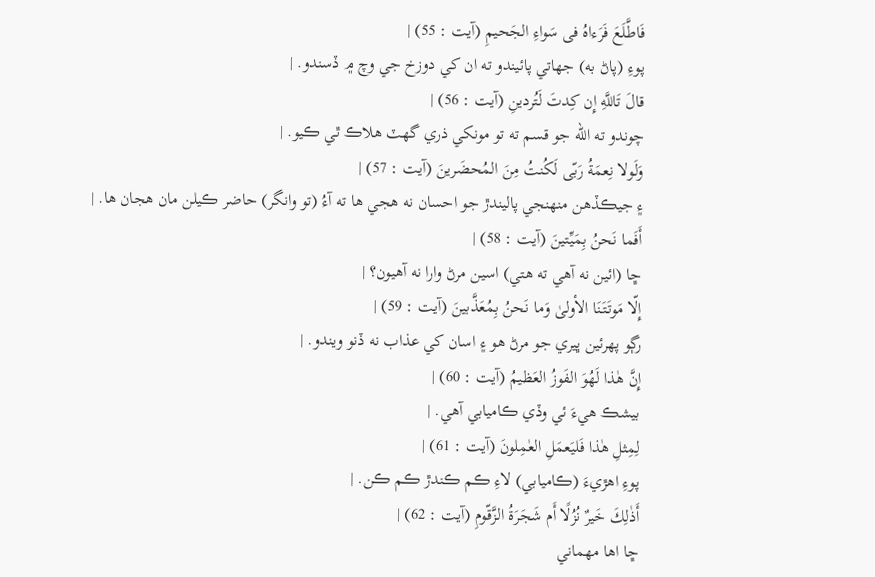فَاطَّلَعَ فَرَءاهُ فى سَواءِ الجَحيمِ (آيت : 55) |
پوءِ (پاڻ به) جهاتي پائيندو ته ان کي دوزخ جي وچ ۾ ڏسندو. |
قالَ تَاللَّهِ إِن كِدتَ لَتُردينِ (آيت : 56) |
چوندو ته الله جو قسم ته تو مونکي ذري گهٽ هلاڪ ٿي ڪيو. |
وَلَولا نِعمَةُ رَبّى لَكُنتُ مِنَ المُحضَرينَ (آيت : 57) |
۽ جيڪڏهن منهنجي پاليندڙ جو احسان نه هجي ها ته آءُ (تو وانگر) حاضر ڪيلن مان هجان ها. |
أَفَما نَحنُ بِمَيِّتينَ (آيت : 58) |
ڇا (ائين نه آهي ته هتي) اسين مرڻ وارا نه آهيون؟ |
إِلّا مَوتَتَنَا الأولىٰ وَما نَحنُ بِمُعَذَّبينَ (آيت : 59) |
رڳو پهرئين ڀيري جو مرڻ هو ۽ اسان کي عذاب نه ڏنو ويندو. |
إِنَّ هٰذا لَهُوَ الفَوزُ العَظيمُ (آيت : 60) |
بيشڪ هيءَ ئي وڏي ڪاميابي آهي. |
لِمِثلِ هٰذا فَليَعمَلِ العٰمِلونَ (آيت : 61) |
پوءِ اهڙيءَ (ڪاميابي) لاءِ ڪم ڪندڙ ڪم ڪن. |
أَذٰلِكَ خَيرٌ نُزُلًا أَم شَجَرَةُ الزَّقّومِ (آيت : 62) |
ڇا اها مهماني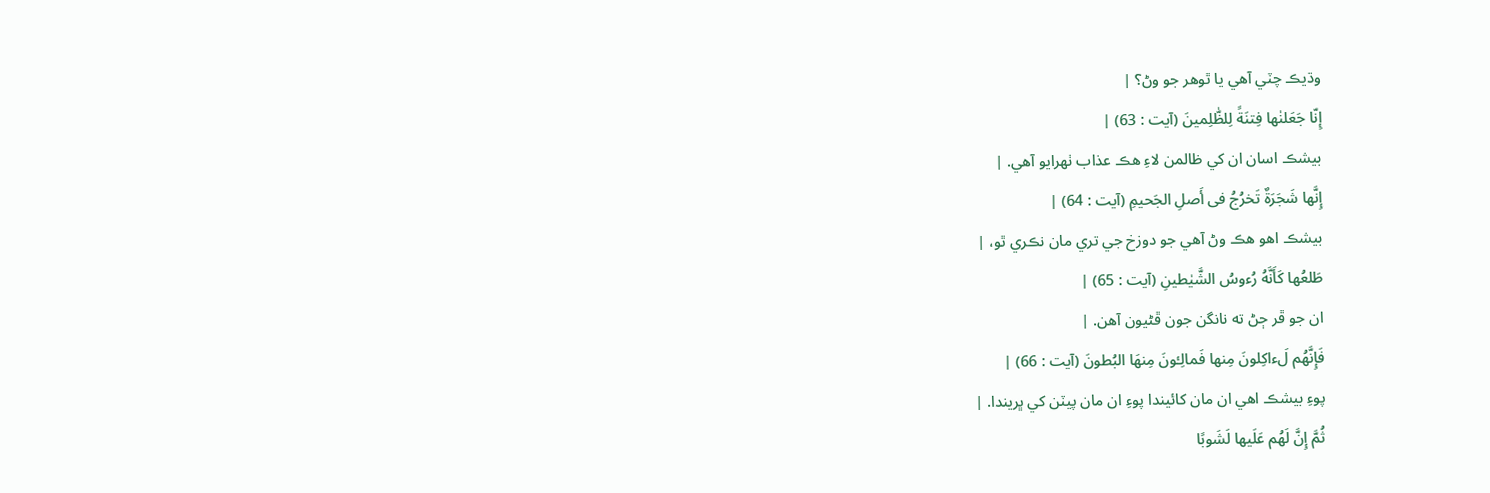وڌيڪ چٽي آهي يا ٿوهر جو وڻ؟ |
إِنّا جَعَلنٰها فِتنَةً لِلظّٰلِمينَ (آيت : 63) |
بيشڪ اسان ان کي ظالمن لاءِ هڪ عذاب ٺهرايو آهي. |
إِنَّها شَجَرَةٌ تَخرُجُ فى أَصلِ الجَحيمِ (آيت : 64) |
بيشڪ اهو هڪ وڻ آهي جو دوزخ جي تري مان نڪري ٿو، |
طَلعُها كَأَنَّهُ رُءوسُ الشَّيٰطينِ (آيت : 65) |
ان جو ڦر ڄڻ ته نانگن جون ڦڻيون آهن. |
فَإِنَّهُم لَءاكِلونَ مِنها فَمالِـٔونَ مِنهَا البُطونَ (آيت : 66) |
پوءِ بيشڪ اهي ان مان کائيندا پوءِ ان مان پيٽن کي ڀريندا. |
ثُمَّ إِنَّ لَهُم عَلَيها لَشَوبًا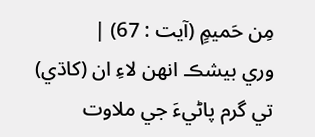مِن حَميمٍ (آيت : 67) |
وري بيشڪ انهن لاءِ ان (کاڌي) تي گرم پاڻيءَ جي ملاوت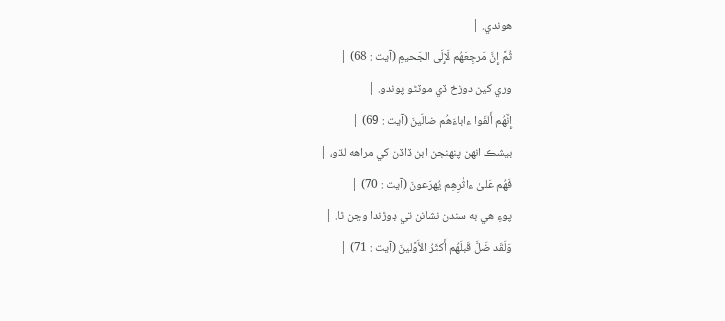هوندي. |
ثُمَّ إِنَّ مَرجِعَهُم لَإِلَى الجَحيمِ (آيت : 68) |
وري کين دوزخ ڏي موٽڻو پوندو. |
إِنَّهُم أَلفَوا ءاباءَهُم ضالّينَ (آيت : 69) |
بيشڪ انهن پنهنجن ابن ڏاڏن کي مراهه لڌو، |
فَهُم عَلىٰ ءاثٰرِهِم يُهرَعونَ (آيت : 70) |
پوءِ هي به سندن نشانن تي ڊوڙندا وڃن ٿا. |
وَلَقَد ضَلَّ قَبلَهُم أَكثَرُ الأَوَّلينَ (آيت : 71) |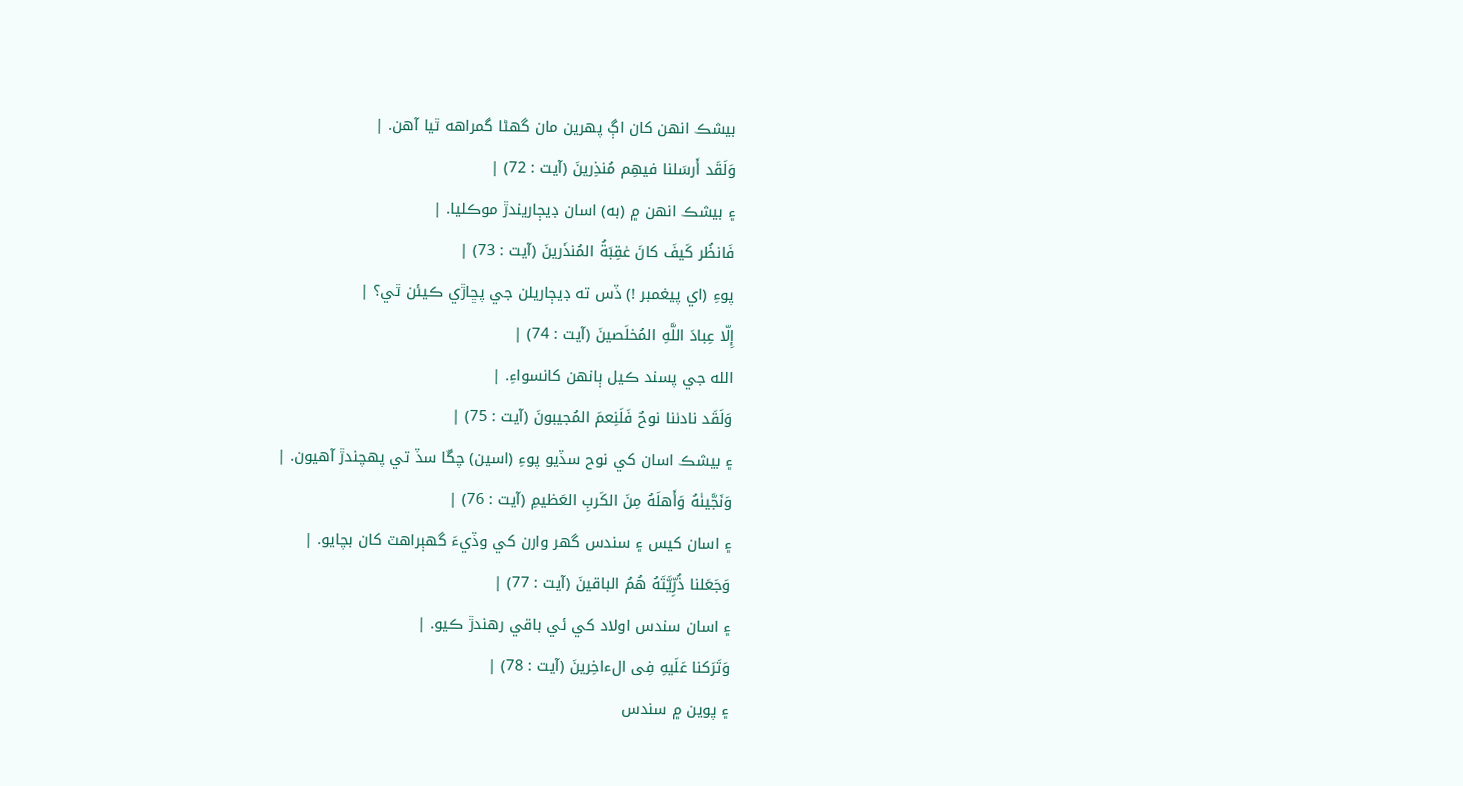بيشڪ انهن کان اڳ پهرين مان گهڻا گمراهه ٿيا آهن. |
وَلَقَد أَرسَلنا فيهِم مُنذِرينَ (آيت : 72) |
۽ بيشڪ انهن ۾ (به) اسان ڊيڄاريندڙ موڪليا. |
فَانظُر كَيفَ كانَ عٰقِبَةُ المُنذَرينَ (آيت : 73) |
پوءِ (اي پيغمبر !) ڏس ته ڊيڄاريلن جي پڇاڙي ڪيئن ٿي؟ |
إِلّا عِبادَ اللَّهِ المُخلَصينَ (آيت : 74) |
الله جي پسند ڪيل ٻانهن کانسواءِ. |
وَلَقَد نادىٰنا نوحٌ فَلَنِعمَ المُجيبونَ (آيت : 75) |
۽ بيشڪ اسان کي نوح سڏيو پوءِ (اسين) چڱا سڏ تي پهچندڙ آهيون. |
وَنَجَّينٰهُ وَأَهلَهُ مِنَ الكَربِ العَظيمِ (آيت : 76) |
۽ اسان کيس ۽ سندس گهر وارن کي وڏيءَ گهٻراهٽ کان بچايو. |
وَجَعَلنا ذُرِّيَّتَهُ هُمُ الباقينَ (آيت : 77) |
۽ اسان سندس اولاد کي ئي باقي رهندڙ ڪيو. |
وَتَرَكنا عَلَيهِ فِى الءاخِرينَ (آيت : 78) |
۽ پوين ۾ سندس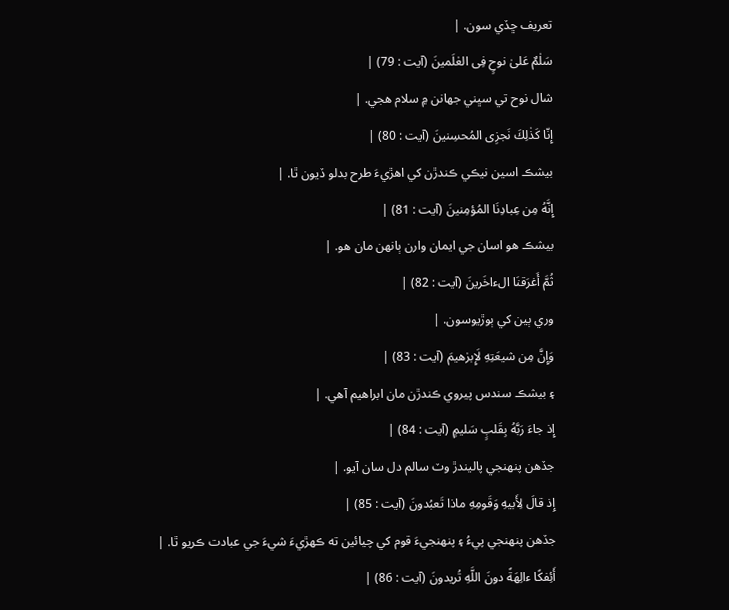تعريف ڇڏي سون. |
سَلٰمٌ عَلىٰ نوحٍ فِى العٰلَمينَ (آيت : 79) |
شال نوح تي سڀني جهانن ۾ سلام هجي. |
إِنّا كَذٰلِكَ نَجزِى المُحسِنينَ (آيت : 80) |
بيشڪ اسين نيڪي ڪندڙن کي اهڙيءَ طرح بدلو ڏيون ٿا. |
إِنَّهُ مِن عِبادِنَا المُؤمِنينَ (آيت : 81) |
بيشڪ هو اسان جي ايمان وارن ٻانهن مان هو. |
ثُمَّ أَغرَقنَا الءاخَرينَ (آيت : 82) |
وري ٻين کي ٻوڙيوسون. |
وَإِنَّ مِن شيعَتِهِ لَإِبرٰهيمَ (آيت : 83) |
۽ بيشڪ سندس پيروي ڪندڙن مان ابراهيم آهي. |
إِذ جاءَ رَبَّهُ بِقَلبٍ سَليمٍ (آيت : 84) |
جڏهن پنهنجي پاليندڙ وٽ سالم دل سان آيو. |
إِذ قالَ لِأَبيهِ وَقَومِهِ ماذا تَعبُدونَ (آيت : 85) |
جڏهن پنهنجي پيءُ ۽ پنهنجيءَ قوم کي چيائين ته ڪهڙيءَ شيءَ جي عبادت ڪريو ٿا. |
أَئِفكًا ءالِهَةً دونَ اللَّهِ تُريدونَ (آيت : 86) |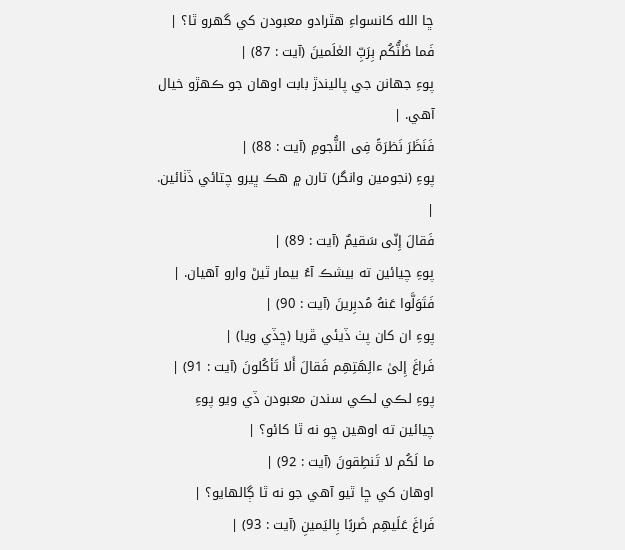ڇا الله کانسواءِ هٿرادو معبودن کي گهرو ٿا؟ |
فَما ظَنُّكُم بِرَبِّ العٰلَمينَ (آيت : 87) |
پوءِ جهانن جي پاليندڙ بابت اوهان جو ڪهڙو خيال آهي. |
فَنَظَرَ نَظرَةً فِى النُّجومِ (آيت : 88) |
پوءِ (نجومين وانگر) تارن ۾ هڪ ڀيرو چتائي ڏٺائين. |
فَقالَ إِنّى سَقيمٌ (آيت : 89) |
پوءِ چيائين ته بيشڪ آءُ بيمار ٿيڻ وارو آهيان. |
فَتَوَلَّوا عَنهُ مُدبِرينَ (آيت : 90) |
پوءِ ان کان پٺ ڏيئي ڦريا (ڇڏي ويا) |
فَراغَ إِلىٰ ءالِهَتِهِم فَقالَ أَلا تَأكُلونَ (آيت : 91) |
پوءِ لڪي لڪي سندن معبودن ڏي ويو پوءِ چيائين ته اوهين ڇو نه ٿا کائو؟ |
ما لَكُم لا تَنطِقونَ (آيت : 92) |
اوهان کي ڇا ٿيو آهي جو نه ٿا ڳالهايو؟ |
فَراغَ عَلَيهِم ضَربًا بِاليَمينِ (آيت : 93) |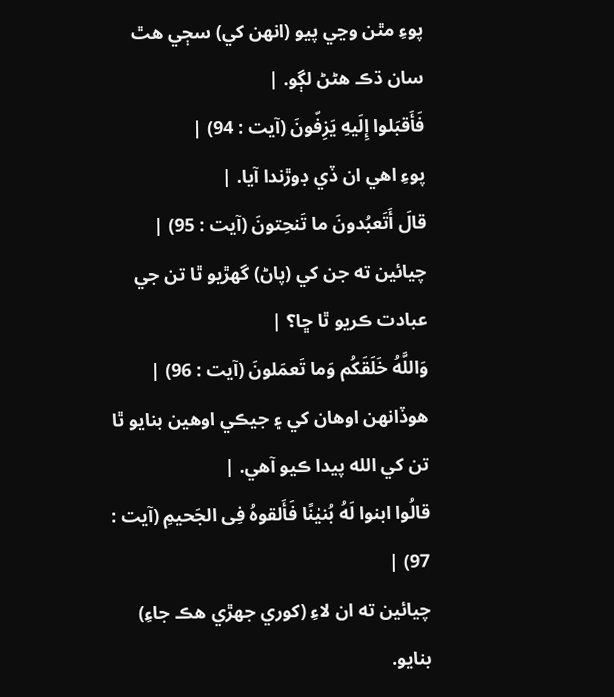پوءِ مٿن وڃي پيو (انهن کي) سڄي هٿ سان ڌڪ هڻڻ لڳو. |
فَأَقبَلوا إِلَيهِ يَزِفّونَ (آيت : 94) |
پوءِ اهي ان ڏي ڊوڙندا آيا. |
قالَ أَتَعبُدونَ ما تَنحِتونَ (آيت : 95) |
چيائين ته جن کي (پاڻ) گهڙيو ٿا تن جي عبادت ڪريو ٿا ڇا؟ |
وَاللَّهُ خَلَقَكُم وَما تَعمَلونَ (آيت : 96) |
هوڏانهن اوهان کي ۽ جيڪي اوهين بنايو ٿا تن کي الله پيدا ڪيو آهي. |
قالُوا ابنوا لَهُ بُنيٰنًا فَأَلقوهُ فِى الجَحيمِ (آيت : 97) |
چيائين ته ان لاءِ (کوري جهڙي هڪ جاءِ) بنايو.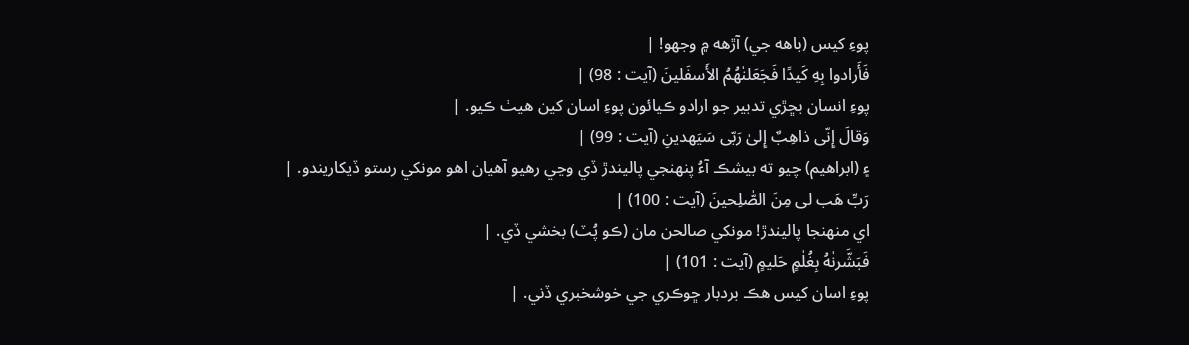پوءِ کيس (باهه جي) آڙهه ۾ وجهو! |
فَأَرادوا بِهِ كَيدًا فَجَعَلنٰهُمُ الأَسفَلينَ (آيت : 98) |
پوءِ انسان بڇڙي تدبير جو ارادو ڪيائون پوءِ اسان کين هيٺ ڪيو. |
وَقالَ إِنّى ذاهِبٌ إِلىٰ رَبّى سَيَهدينِ (آيت : 99) |
۽ (ابراهيم) چيو ته بيشڪ آءُ پنهنجي پاليندڙ ڏي وڃي رهيو آهيان اهو مونکي رستو ڏيکاريندو. |
رَبِّ هَب لى مِنَ الصّٰلِحينَ (آيت : 100) |
اي منهنجا پاليندڙ! مونکي صالحن مان (ڪو پُٽ) بخشي ڏي. |
فَبَشَّرنٰهُ بِغُلٰمٍ حَليمٍ (آيت : 101) |
پوءِ اسان کيس هڪ بردبار ڇوڪري جي خوشخبري ڏني. |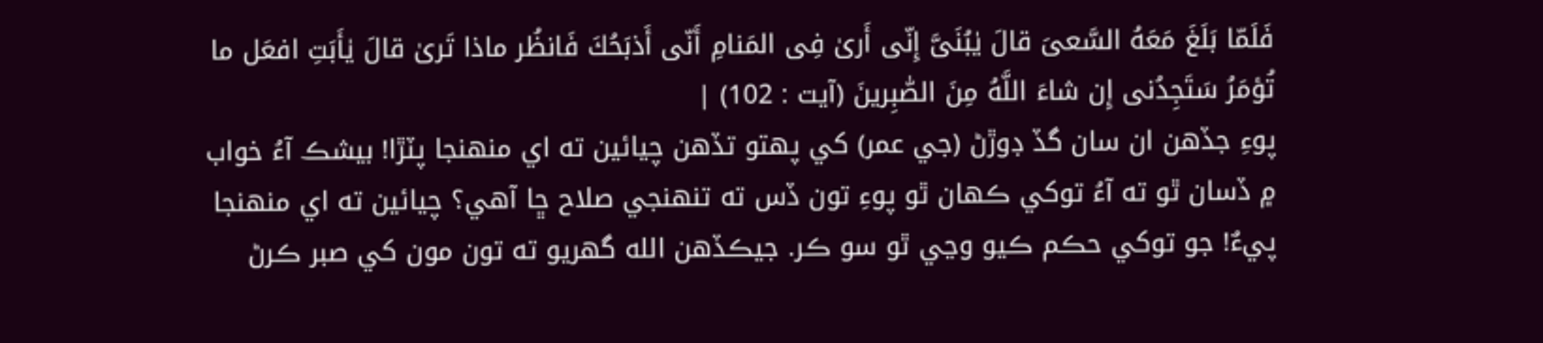فَلَمّا بَلَغَ مَعَهُ السَّعىَ قالَ يٰبُنَىَّ إِنّى أَرىٰ فِى المَنامِ أَنّى أَذبَحُكَ فَانظُر ماذا تَرىٰ قالَ يٰأَبَتِ افعَل ما تُؤمَرُ سَتَجِدُنى إِن شاءَ اللَّهُ مِنَ الصّٰبِرينَ (آيت : 102) |
پوءِ جڏهن ان سان گڏ ڊوڙڻ (جي عمر) کي پهتو تڏهن چيائين ته اي منهنجا پٽڙا! بيشڪ آءُ خواب ۾ ڏسان ٿو ته آءُ توکي ڪهان ٿو پوءِ تون ڏس ته تنهنجي صلاح ڇا آهي؟ چيائين ته اي منهنجا پيءٌ! جو توکي حڪم ڪيو وڃي ٿو سو ڪر. جيڪڏهن الله گهريو ته تون مون کي صبر ڪرڻ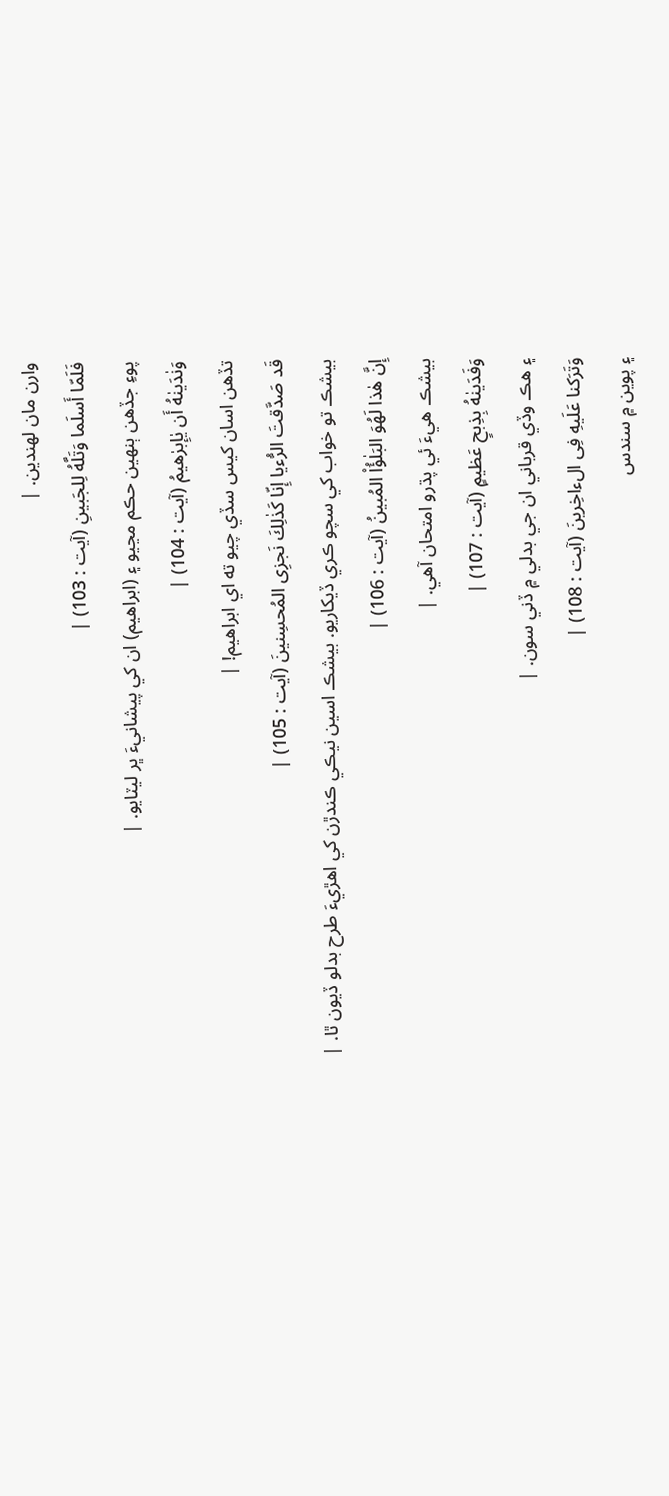وارن مان لهندين. |
فَلَمّا أَسلَما وَتَلَّهُ لِلجَبينِ (آيت : 103) |
پوءِ جڏهن ٻنهين حڪم مڃيو ۽ (ابراهيم) ان کي پيشانيءَ ڀر ليٽايو. |
وَنٰدَينٰهُ أَن يٰإِبرٰهيمُ (آيت : 104) |
تڏهن اسان کيس سڏي چيو ته اي ابراهيم! |
قَد صَدَّقتَ الرُّءيا إِنّا كَذٰلِكَ نَجزِى المُحسِنينَ (آيت : 105) |
بيشڪ تو خواب کي سچو ڪري ڏيکاريو. بيشڪ اسين نيڪي ڪندڙن کي اهڙيءَ طرح بدلو ڏيون ٿا. |
إِنَّ هٰذا لَهُوَ البَلٰؤُا۟ المُبينُ (آيت : 106) |
بيشڪ هيءَ ئي پڌرو امتحان آهي. |
وَفَدَينٰهُ بِذِبحٍ عَظيمٍ (آيت : 107) |
۽ هڪ وڏي قرباني ان جي بدلي ۾ ڏني سون. |
وَتَرَكنا عَلَيهِ فِى الءاخِرينَ (آيت : 108) |
۽ پوين ۾ سندس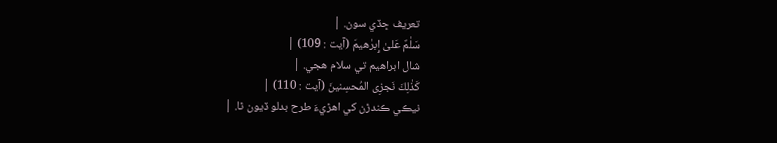تعريف ڇڏي سون. |
سَلٰمٌ عَلىٰ إِبرٰهيمَ (آيت : 109) |
شال ابراهيم تي سلام هجي. |
كَذٰلِكَ نَجزِى المُحسِنينَ (آيت : 110) |
نيڪي ڪندڙن کي اهڙيءَ طرح بدلو ڏيون ٿا. |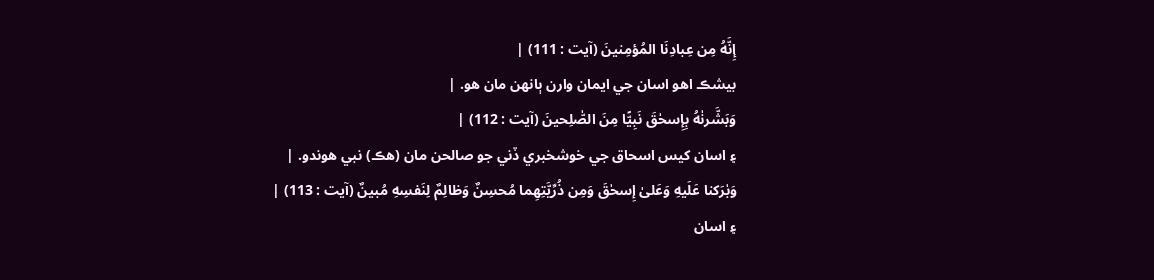إِنَّهُ مِن عِبادِنَا المُؤمِنينَ (آيت : 111) |
بيشڪ اهو اسان جي ايمان وارن ٻانهن مان هو. |
وَبَشَّرنٰهُ بِإِسحٰقَ نَبِيًّا مِنَ الصّٰلِحينَ (آيت : 112) |
۽ اسان کيس اسحاق جي خوشخبري ڏني جو صالحن مان (هڪ) نبي هوندو. |
وَبٰرَكنا عَلَيهِ وَعَلىٰ إِسحٰقَ وَمِن ذُرِّيَّتِهِما مُحسِنٌ وَظالِمٌ لِنَفسِهِ مُبينٌ (آيت : 113) |
۽ اسان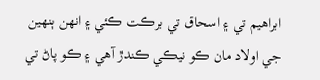ابراهيم تي ۽ اسحاق تي برڪت ڪئي ۽ انهن ٻنهين جي اولاد مان ڪو نيڪي ڪندڙ آهي ۽ ڪو پاڻ تي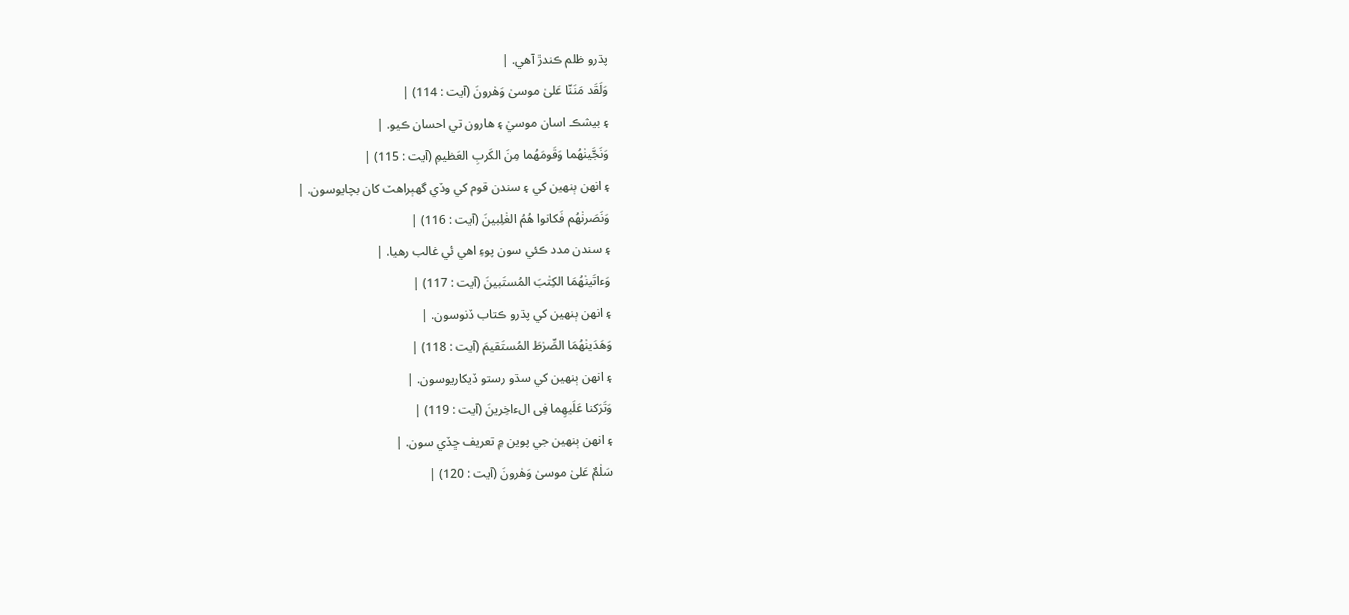پڌرو ظلم ڪندڙ آهي. |
وَلَقَد مَنَنّا عَلىٰ موسىٰ وَهٰرونَ (آيت : 114) |
۽ بيشڪ اسان موسيٰ ۽ هارون تي احسان ڪيو. |
وَنَجَّينٰهُما وَقَومَهُما مِنَ الكَربِ العَظيمِ (آيت : 115) |
۽ انهن ٻنهين کي ۽ سندن قوم کي وڏي گهٻراهٽ کان بچايوسون. |
وَنَصَرنٰهُم فَكانوا هُمُ الغٰلِبينَ (آيت : 116) |
۽ سندن مدد ڪئي سون پوءِ اهي ئي غالب رهيا. |
وَءاتَينٰهُمَا الكِتٰبَ المُستَبينَ (آيت : 117) |
۽ انهن ٻنهين کي پڌرو ڪتاب ڏنوسون. |
وَهَدَينٰهُمَا الصِّرٰطَ المُستَقيمَ (آيت : 118) |
۽ انهن ٻنهين کي سڌو رستو ڏيکاريوسون. |
وَتَرَكنا عَلَيهِما فِى الءاخِرينَ (آيت : 119) |
۽ انهن ٻنهين جي پوين ۾ تعريف ڇڏي سون. |
سَلٰمٌ عَلىٰ موسىٰ وَهٰرونَ (آيت : 120) |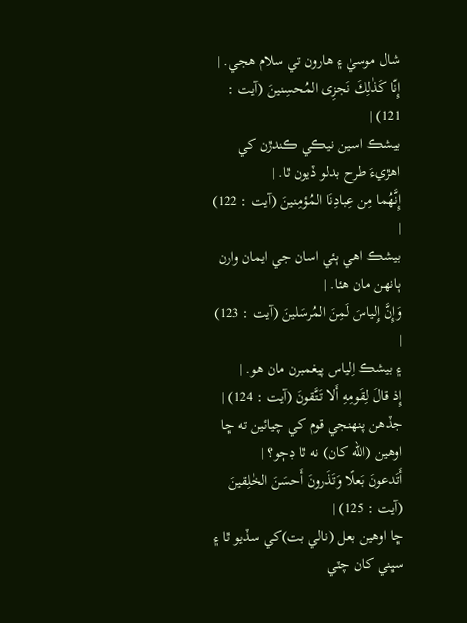شال موسيٰ ۽ هارون تي سلام هجي. |
إِنّا كَذٰلِكَ نَجزِى المُحسِنينَ (آيت : 121) |
بيشڪ اسين نيڪي ڪندڙن کي اهڙيءَ طرح بدلو ڏيون ٿا. |
إِنَّهُما مِن عِبادِنَا المُؤمِنينَ (آيت : 122) |
بيشڪ اهي ٻئي اسان جي ايمان وارن ٻانهن مان هئا. |
وَإِنَّ إِلياسَ لَمِنَ المُرسَلينَ (آيت : 123) |
۽ بيشڪ اِلياس پيغمبرن مان هو. |
إِذ قالَ لِقَومِهِ أَلا تَتَّقونَ (آيت : 124) |
جڏهن پنهنجي قوم کي چيائين ته ڇا اوهين (الله کان) نه ٿا ڊڄو؟ |
أَتَدعونَ بَعلًا وَتَذَرونَ أَحسَنَ الخٰلِقينَ (آيت : 125) |
ڇا اوهين بعل (نالي بت)کي سڏيو ٿا ۽ سڀني کان چٽي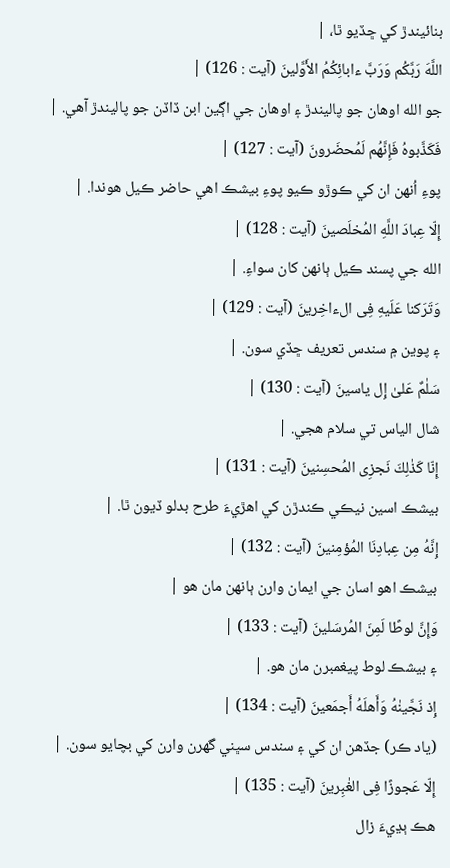بنائيندڙ کي ڇڏيو ٿا، |
اللَّهَ رَبَّكُم وَرَبَّ ءابائِكُمُ الأَوَّلينَ (آيت : 126) |
جو الله اوهان جو پاليندڙ ۽ اوهان جي اڳين ابن ڏاڏن جو پاليندڙ آهي. |
فَكَذَّبوهُ فَإِنَّهُم لَمُحضَرونَ (آيت : 127) |
پوءِ اُنهن ان کي ڪوڙو ڪيو پوءِ بيشڪ اهي حاضر ڪيل هوندا. |
إِلّا عِبادَ اللَّهِ المُخلَصينَ (آيت : 128) |
الله جي پسند ڪيل ٻانهن کان سواءِ. |
وَتَرَكنا عَلَيهِ فِى الءاخِرينَ (آيت : 129) |
۽ پوين ۾ سندس تعريف ڇڏي سون. |
سَلٰمٌ عَلىٰ إِل ياسينَ (آيت : 130) |
شال الياس تي سلام هجي. |
إِنّا كَذٰلِكَ نَجزِى المُحسِنينَ (آيت : 131) |
بيشڪ اسين نيڪي ڪندڙن کي اهڙيءَ طرح بدلو ڏيون ٿا. |
إِنَّهُ مِن عِبادِنَا المُؤمِنينَ (آيت : 132) |
بيشڪ اهو اسان جي ايمان وارن ٻانهن مان هو |
وَإِنَّ لوطًا لَمِنَ المُرسَلينَ (آيت : 133) |
۽ بيشڪ لوط پيغمبرن مان هو. |
إِذ نَجَّينٰهُ وَأَهلَهُ أَجمَعينَ (آيت : 134) |
(ياد ڪر) جڏهن ان کي ۽ سندس سڀني گهرن وارن کي بچايو سون. |
إِلّا عَجوزًا فِى الغٰبِرينَ (آيت : 135) |
هڪ ٻڍيءَ زال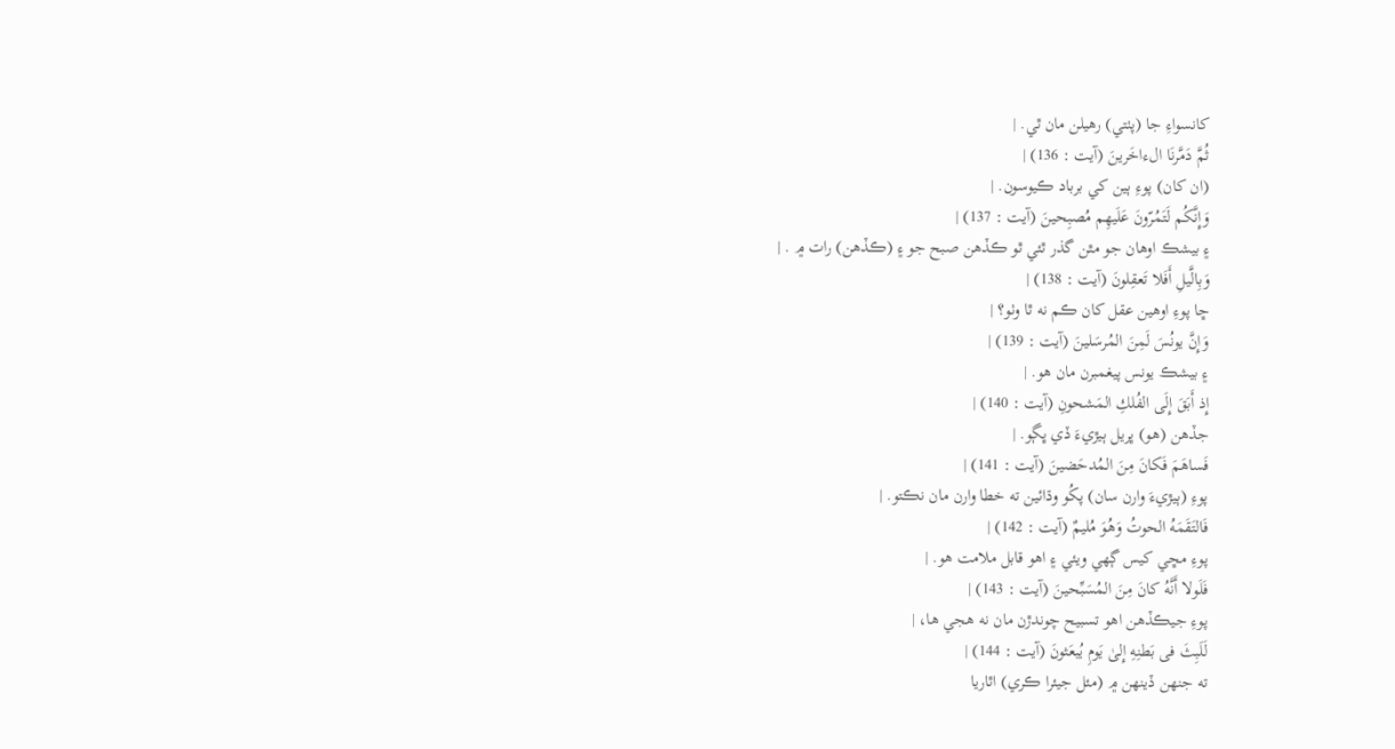کانسواءِ جا (پٺتي) رهيلن مان ٿي. |
ثُمَّ دَمَّرنَا الءاخَرينَ (آيت : 136) |
(ان کان) پوءِ ٻين کي برباد ڪيوسون. |
وَإِنَّكُم لَتَمُرّونَ عَلَيهِم مُصبِحينَ (آيت : 137) |
۽ بيشڪ اوهان جو مٿن گذر ٿئي ٿو ڪڏهن صبح جو ۽ (ڪڏهن) رات ۾ . |
وَبِالَّيلِ أَفَلا تَعقِلونَ (آيت : 138) |
ڇا پوءِ اوهين عقل کان ڪم نه ٿا وٺو؟ |
وَإِنَّ يونُسَ لَمِنَ المُرسَلينَ (آيت : 139) |
۽ بيشڪ يونس پيغمبرن مان هو. |
إِذ أَبَقَ إِلَى الفُلكِ المَشحونِ (آيت : 140) |
جڏهن (هو) ڀريل ٻيڙيءَ ڏي ڀڳو. |
فَساهَمَ فَكانَ مِنَ المُدحَضينَ (آيت : 141) |
پوءِ (ٻيڙيءَ وارن سان) پکُو وڌائين ته خطا وارن مان نڪتو. |
فَالتَقَمَهُ الحوتُ وَهُوَ مُليمٌ (آيت : 142) |
پوءِ مڇي کيس ڳهي ويئي ۽ اهو قابل ملامت هو. |
فَلَولا أَنَّهُ كانَ مِنَ المُسَبِّحينَ (آيت : 143) |
پوءِ جيڪڏهن اهو تسبيح چوندڙن مان نه هجي ها، |
لَلَبِثَ فى بَطنِهِ إِلىٰ يَومِ يُبعَثونَ (آيت : 144) |
ته جنهن ڏينهن ۾ (مئل جيئرا ڪري) اٿاريا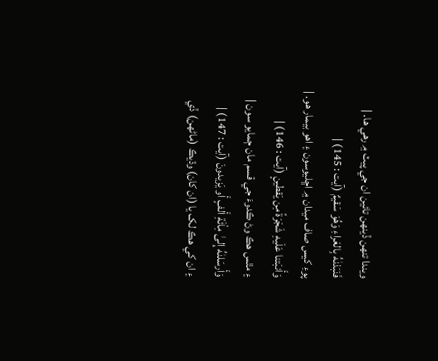ويندا تنهن ڏينهن تائين ان جي پيٽ ۾ رهي ها. |
فَنَبَذنٰهُ بِالعَراءِ وَهُوَ سَقيمٌ (آيت : 145) |
پوءِ کيس صاف ميدان ۾ اڇليوسون ۽ اهو بيمار هو. |
وَأَنبَتنا عَلَيهِ شَجَرَةً مِن يَقطينٍ (آيت : 146) |
۽ مٿس هڪ وڻ ڪدوءَ جي قسم مان ڄمايو سون |
وَأَرسَلنٰهُ إِلىٰ مِا۟ئَةِ أَلفٍ أَو يَزيدونَ (آيت : 147) |
۽ ان کي هڪ لک يا (ان کان) وڌيڪ (ماڻهن) ڏي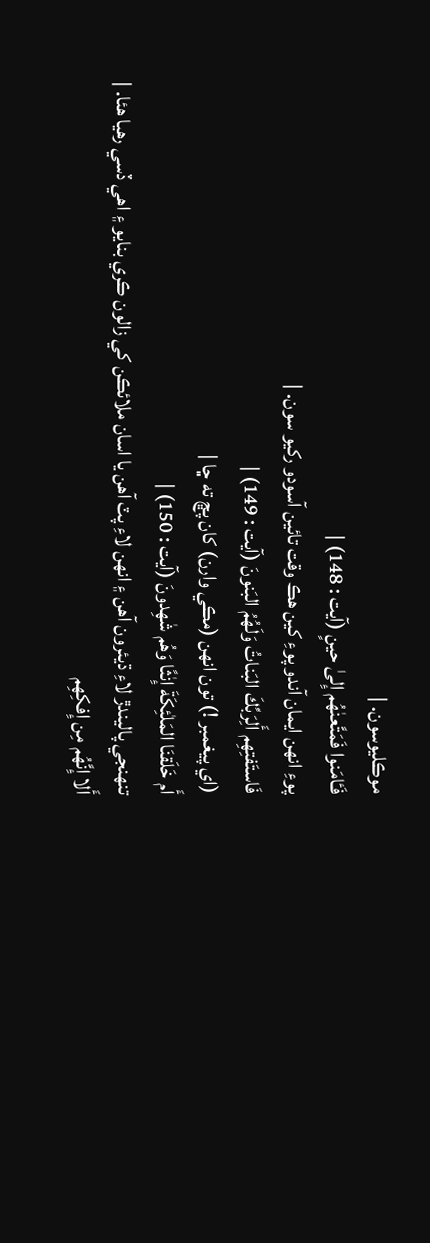موڪليوسون. |
فَـٔامَنوا فَمَتَّعنٰهُم إِلىٰ حينٍ (آيت : 148) |
پوءِ انهن ايمان آندو پوءِ کين هڪ وقت تائين آسودو رکيو سون. |
فَاستَفتِهِم أَلِرَبِّكَ البَناتُ وَلَهُمُ البَنونَ (آيت : 149) |
(اي پيغمبر !) تون انهن (مڪي وارن) کان پڇ ته ڇا |
أَم خَلَقنَا المَلٰئِكَةَ إِنٰثًا وَهُم شٰهِدونَ (آيت : 150) |
تنهنجي پاليندڙ لاءِ ڌيئرون آهن ۽ انهن لاءِ پٽ آهن يا اسان ملائڪن کي زالون ڪري بنايو ۽ اهي ڏسي رهيا هئا. |
أَلا إِنَّهُم مِن إِفكِهِم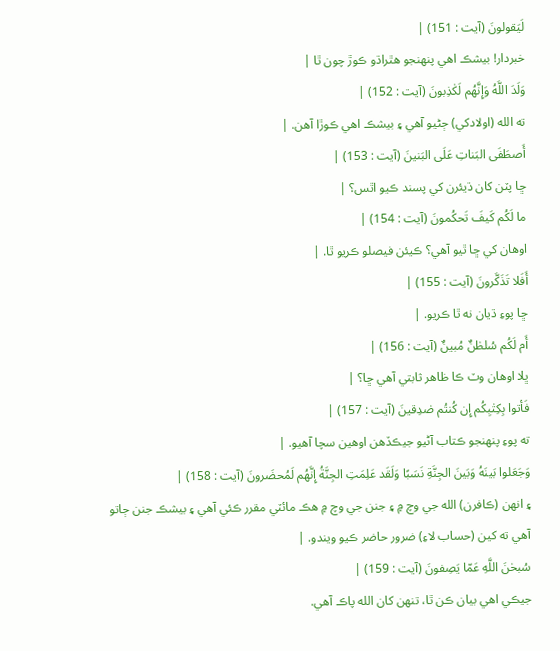لَيَقولونَ (آيت : 151) |
خبردار! بيشڪ اهي پنهنجو هٿراڌو ڪوڙ چون ٿا |
وَلَدَ اللَّهُ وَإِنَّهُم لَكٰذِبونَ (آيت : 152) |
ته الله (اولادکي) ڄڻيو آهي ۽ بيشڪ اهي ڪوڙا آهن. |
أَصطَفَى البَناتِ عَلَى البَنينَ (آيت : 153) |
ڇا پٽن کان ڌيئرن کي پسند ڪيو اٿس؟ |
ما لَكُم كَيفَ تَحكُمونَ (آيت : 154) |
اوهان کي ڇا ٿيو آهي؟ ڪيئن فيصلو ڪريو ٿا. |
أَفَلا تَذَكَّرونَ (آيت : 155) |
ڇا پوءِ ڌيان نه ٿا ڪريو. |
أَم لَكُم سُلطٰنٌ مُبينٌ (آيت : 156) |
ڀلا اوهان وٽ ڪا ظاهر ثابتي آهي ڇا؟ |
فَأتوا بِكِتٰبِكُم إِن كُنتُم صٰدِقينَ (آيت : 157) |
ته پوءِ پنهنجو ڪتاب آڻيو جيڪڏهن اوهين سچا آهيو. |
وَجَعَلوا بَينَهُ وَبَينَ الجِنَّةِ نَسَبًا وَلَقَد عَلِمَتِ الجِنَّةُ إِنَّهُم لَمُحضَرونَ (آيت : 158) |
۽ انهن (ڪافرن) الله جي وچ ۾ ۽ جنن جي وچ ۾ هڪ مائٽي مقرر ڪئي آهي ۽ بيشڪ جنن ڄاتو آهي ته کين (حساب لاءِ) ضرور حاضر ڪيو ويندو. |
سُبحٰنَ اللَّهِ عَمّا يَصِفونَ (آيت : 159) |
جيڪي اهي بيان ڪن ٿا، تنهن کان الله پاڪ آهي.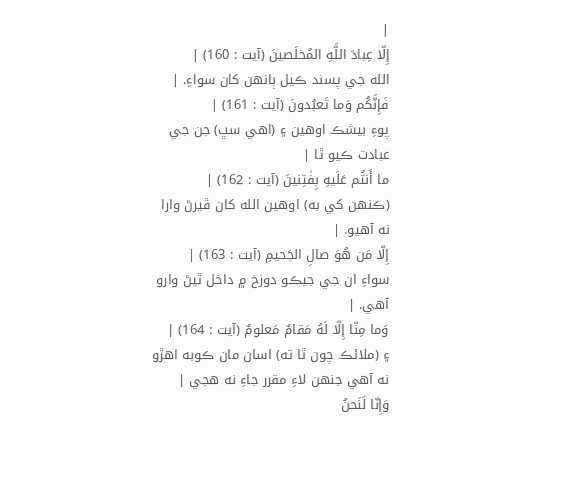|
إِلّا عِبادَ اللَّهِ المُخلَصينَ (آيت : 160) |
الله جي پسند ڪيل ٻانهن کان سواءِ. |
فَإِنَّكُم وَما تَعبُدونَ (آيت : 161) |
پوءِ بيشڪ اوهين ۽ (اهي سڀ) جن جي عبادت ڪيو ٿا |
ما أَنتُم عَلَيهِ بِفٰتِنينَ (آيت : 162) |
(ڪنهن کي به) اوهين الله کان ڦيرڻ وارا نه آهيو. |
إِلّا مَن هُوَ صالِ الجَحيمِ (آيت : 163) |
سواءِ ان جي جيڪو دوزخ ۾ داخل ٿيڻ وارو آهي. |
وَما مِنّا إِلّا لَهُ مَقامٌ مَعلومٌ (آيت : 164) |
۽ (ملائڪ چون ٿا ته) اسان مان ڪوبه اهڙو نه آهي جنهن لاءِ مقرر جاءِ نه هجي |
وَإِنّا لَنَحنُ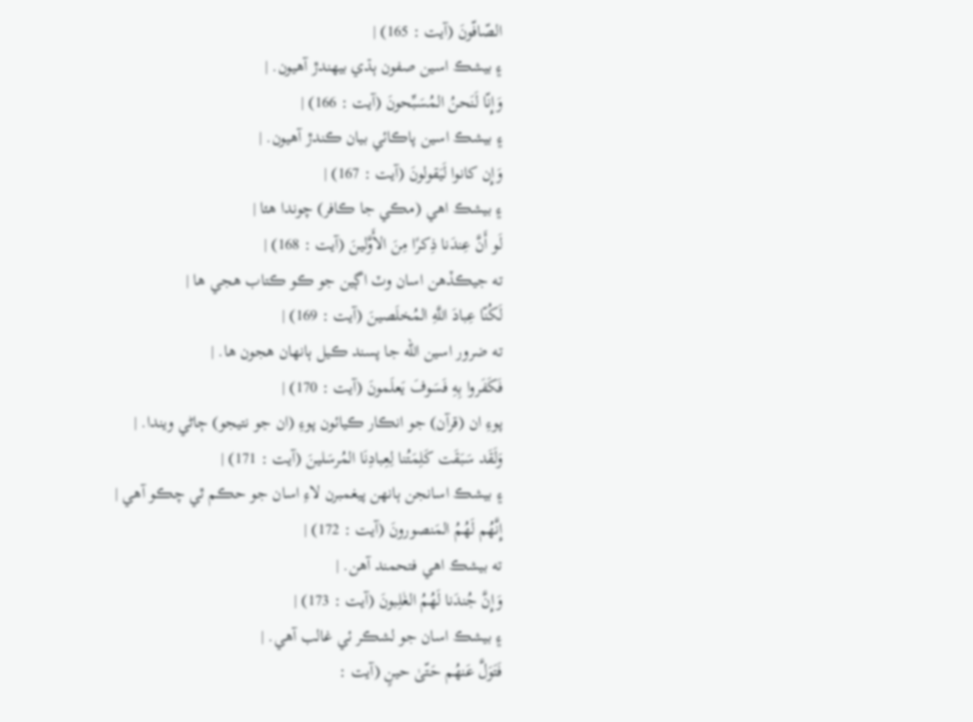الصّافّونَ (آيت : 165) |
۽ بيشڪ اسين صفون ٻڌي بيهندڙ آهيون. |
وَإِنّا لَنَحنُ المُسَبِّحونَ (آيت : 166) |
۽ بيشڪ اسين پاڪائي بيان ڪندڙ آهيون. |
وَإِن كانوا لَيَقولونَ (آيت : 167) |
۽ بيشڪ اهي (مڪي جا ڪافر) چوندا هئا |
لَو أَنَّ عِندَنا ذِكرًا مِنَ الأَوَّلينَ (آيت : 168) |
ته جيڪڏهن اسان وٽ اڳين جو ڪو ڪتاب هجي ها |
لَكُنّا عِبادَ اللَّهِ المُخلَصينَ (آيت : 169) |
ته ضرور اسين الله جا پسند ڪيل ٻانهان هجون ها. |
فَكَفَروا بِهِ فَسَوفَ يَعلَمونَ (آيت : 170) |
پوءِ ان (قرآن) جو انڪار ڪيائون پوءِ (ان جو نتيجو) ڄاڻي ويندا. |
وَلَقَد سَبَقَت كَلِمَتُنا لِعِبادِنَا المُرسَلينَ (آيت : 171) |
۽ بيشڪ اسانجن ٻانهن پيغمبرن لاءِ اسان جو حڪم ٿي چڪو آهي |
إِنَّهُم لَهُمُ المَنصورونَ (آيت : 172) |
ته بيشڪ اهي فتحمند آهن. |
وَإِنَّ جُندَنا لَهُمُ الغٰلِبونَ (آيت : 173) |
۽ بيشڪ اسان جو لشڪر ئي غالب آهي. |
فَتَوَلَّ عَنهُم حَتّىٰ حينٍ (آيت :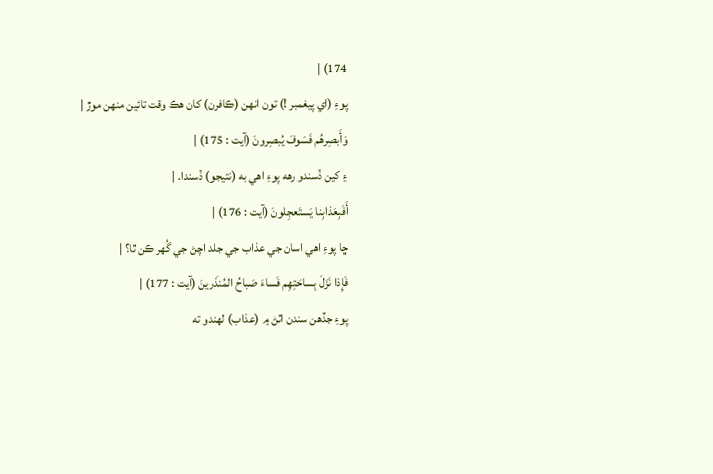174) |
پوءِ (اي پيغمبر !) تون انهن (ڪافرن) کان هڪ وقت تائين منهن موڙ |
وَأَبصِرهُم فَسَوفَ يُبصِرونَ (آيت : 175) |
۽ کين ڏسندو رهه پوءِ اهي به (نتيجو) ڏسندا. |
أَفَبِعَذابِنا يَستَعجِلونَ (آيت : 176) |
ڇا پوءِ اهي اسان جي عذاب جي جلد اچڻ جي گُهر ڪن ٿا؟ |
فَإِذا نَزَلَ بِساحَتِهِم فَساءَ صَباحُ المُنذَرينَ (آيت : 177) |
پوءِ جڏهن سندن اٽڻ ۾ (عذاب) لهندو ته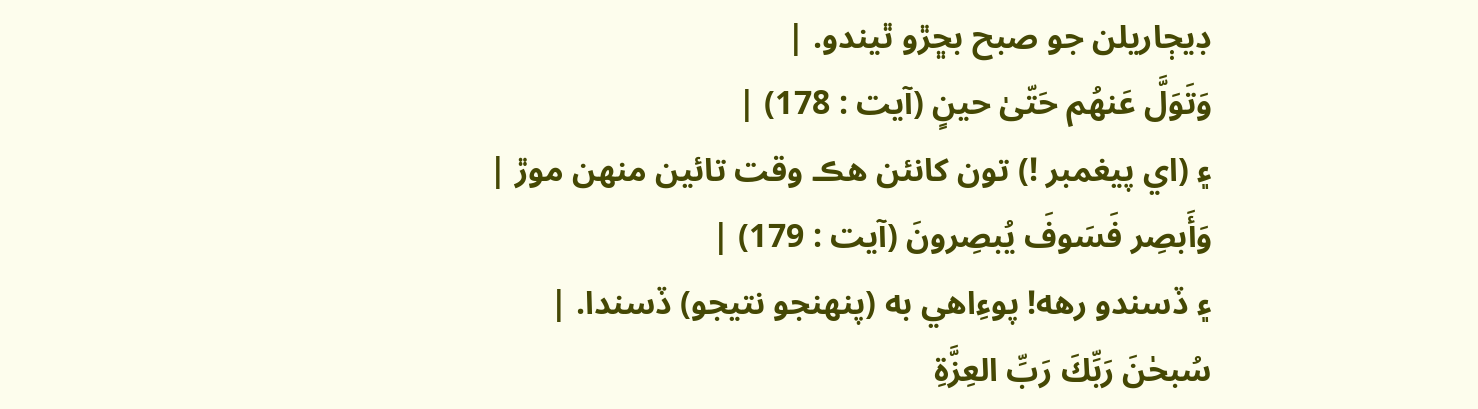ڊيڄاريلن جو صبح بڇڙو ٿيندو. |
وَتَوَلَّ عَنهُم حَتّىٰ حينٍ (آيت : 178) |
۽ (اي پيغمبر !) تون کانئن هڪ وقت تائين منهن موڙ |
وَأَبصِر فَسَوفَ يُبصِرونَ (آيت : 179) |
۽ ڏسندو رهه! پوءِاهي به (پنهنجو نتيجو) ڏسندا. |
سُبحٰنَ رَبِّكَ رَبِّ العِزَّةِ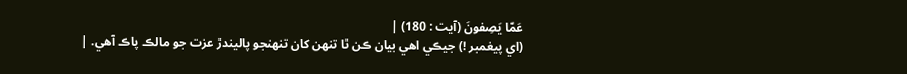عَمّا يَصِفونَ (آيت : 180) |
(اي پيغمبر !) جيڪي اهي بيان ڪن ٿا تنهن کان تنهنجو پاليندڙ عزت جو مالڪ پاڪ آهي. |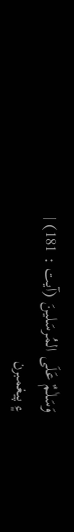وَسَلٰمٌ عَلَى المُرسَلينَ (آيت : 181) |
۽ پيغمبرن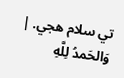تي سلام هجي. |
وَالحَمدُ لِلَّهِ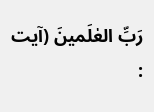رَبِّ العٰلَمينَ (آيت :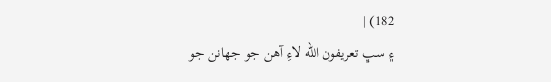182) |
۽ سڀ تعريفون الله لاءِ آهن جو جهانن جو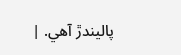پاليندڙ آهي. |